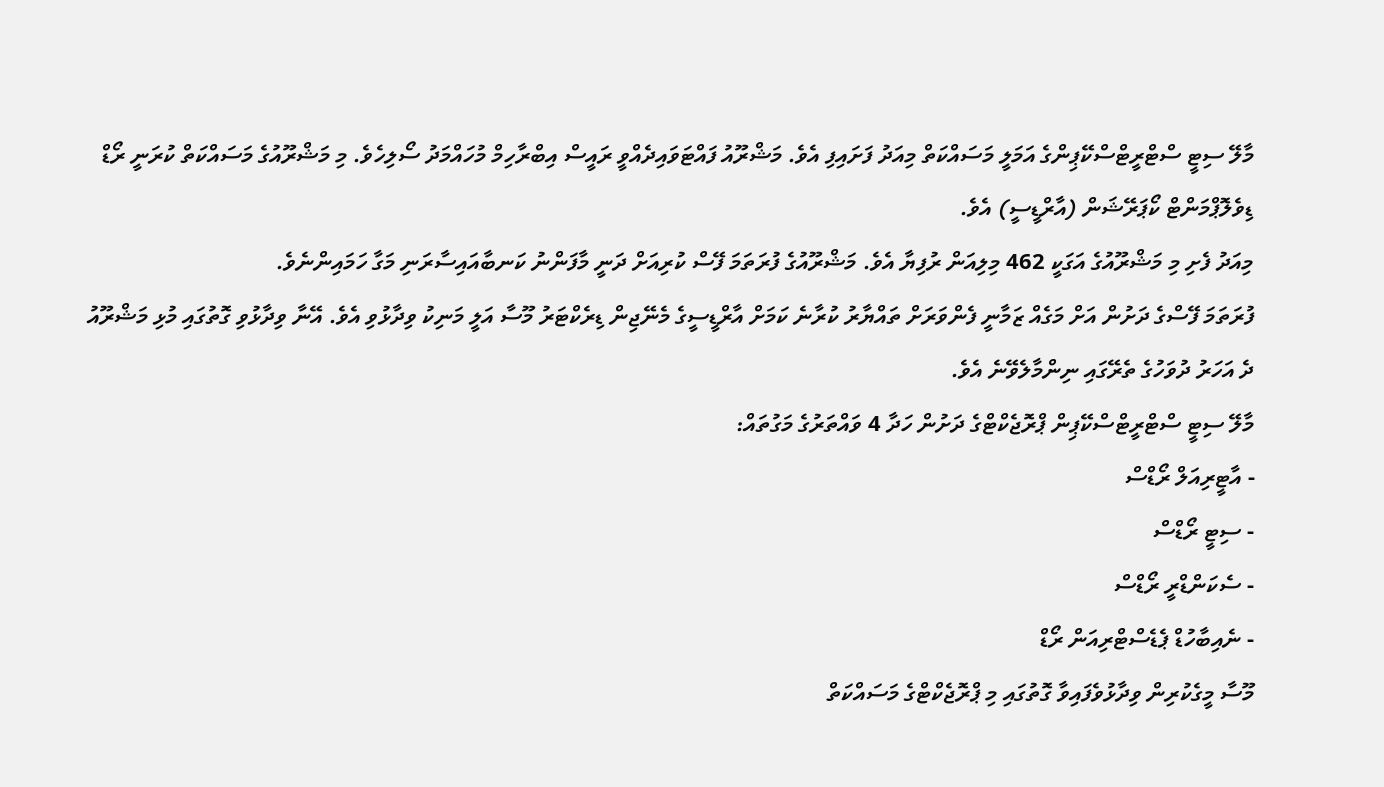މާލޭ ސިޓީ ސްޓްރީޓްސްކޭޕިންގެ އަމަލީ މަސައްކަތް މިއަދު ފަށައިފި އެވެ. މަޝްރޫއު ފައްޓަވައިދެއްވީ ރައީސް އިބްރާހިމް މުހައްމަދު ސޯލިހެވެ. މި މަޝްރޫއުގެ މަސައްކަތް ކުރަނީ ރޯޑް ޑިވެލޮޕްމަންޓް ކޯޕަރޭޝަން (އާރްޑީސީ) އެވެ.
މިއަދު ފެށި މި މަޝްރޫއުގެ އަގަކީ 462 މިލިއަން ރުފިޔާ އެވެ. މަޝްރޫއުގެ ފުރަތަމަ ފޭސް ކުރިއަށް ދަނީ މާފަންނު ކަނބާއައިސާރަނި މަގާ ހަމައިންނެވެ.
ފުރަތަމަ ފޭސްގެ ދަށުން އަށް މަގެއް ޒަމާނީ ފެންވަރަށް ތައްޔާރު ކުރާނެ ކަމަށް އާރްޑީސީގެ މެނޭޖިން ޑިރެކްޓަރު މޫސާ އަލީ މަނިކު ވިދާޅުވި އެވެ. އޭނާ ވިދާޅުވި ގޮތުގައި މުޅި މަޝްރޫއު ދެ އަހަރު ދުވަހުގެ ތެރޭގައި ނިންމާލެވޭނެ އެވެ.
މާލޭ ސިޓީ ސްޓްރީޓްސްކޭޕިން ޕްރޮޖެކްޓްގެ ދަށުން ހަދާ 4 ވައްތަރުގެ މަގުތައް:
- އާޓީރިއަލް ރޯޑްސް
- ސިޓީ ރޯޑްސް
- ސެކަންޑްރީ ރޯޑްސް
- ނެއިބާހުޑް ޕެޑެސްޓްރިއަން ރޯޑް
މޫސާ މީގެކުރިން ވިދާޅުވެފައިވާ ގޮތުގައި މި ޕްރޮޖެކްޓްގެ މަސައްކަތް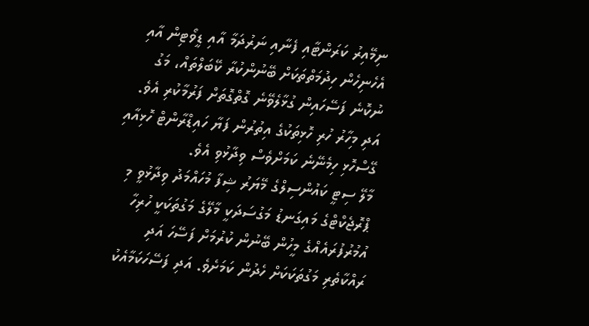ނިމޭއިރު ކަރަންޓާއި ފެނާއި ނަރުދަމާ އާއި ޑީވޯޓިން އާއި އެހެނިހެން ހިދުމަތްތަކަށް ބޭނުންކުރާ ކޭބަލްތައް، މަގު ނުކޮނެ ފަސޭހައިން ގުޅާލެވޭނެ ގޮތްގޮތަށް ފަރުމާކުރި އެވެ. އަދި މިހާރު ހުރި ހޮޅިތަކުގެ އިތުރުން ފަޔާ ހައިޑްރާންޓް ހޮޅިއާއި ގޭސްހޮޅި ހިމެނޭނެ ކަމަށްވެސް ވިދާޅުވި އެވެ.
މާލޭ ސިޓީ ކައުންސިލްގެ މޭޔަރު ޝިފާ މުހައްމަދު ވިދާޅުވީ މި ޕްރޮޖެކްޓްގެ މައިގަނޑު މަގުސަދަކީ މާލޭގެ މަގުތަކަކީ ހުރިހާ އުމުރުފުރައެއްގެ މީހުން ބޭނުން ކުރުމަށް ފަސޭހަ އަދި ރައްކާތެރި މަގުތަކަކަށް ހެދުން ކަމަށެވެ. އަދި ފަސޭހަކަމާއެކު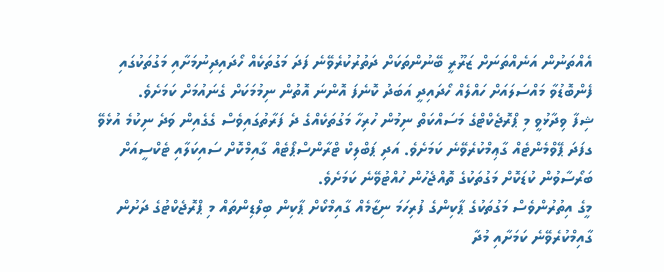އެއްތަނުން އަނެއްތަނަށް ޒަރޫރީ ބޭނުންތަކަށް ދަތުރުކުރެވޭނެ ފަދަ މަގުތަކެއް ހޯދައިދިނުމަށާއި މަގުތަކުގައި ފެންބޮޑުވާ މައްސަލައަށް ހައްލެއް ހޯދައިދީ އަބަދު ކޮނެފަ އޮންނަ އޮތުން ނިމުމަކަށް ގެނައުމަށް ކަމަށެވެ.
ޝިފާ ވިދާޅުވީ މި ޕްރޮޖެކްޓްގެ މަސައްކަތް ނިމުން ހުރިހާ މަގުތަކެއްގެ ދެ ފަރާތުގައިވެސް ގެގެއިން ވަދެ ނިކުމެ އުޅެވޭ ގފަދަ ޕޭވްމެންޓެއް ގާޢިމްކުރެވޭނެ ކަމަށެވެ. އަދި ޕަބްލިކް ޓްރާންސްޕޯޓެއް ގާއިމްކޮށް ސައިކަލާއި ޓެކްސީއަށް ބަރޯސާވުން ކުޑަކޮށް މަގުތަކުގެ ތޮއްޖެހުން ހުއްޓުވޭނެ ކަމަށެވެ.
މީގެ އިތުރުންވެސް މަގުތަކުގެ ޕާކިންގެ ފުރިހަމަ ނިޒާމެއް ގާއިމްކޯށް ޕާކިން ބިލްޑިންތައް މި ޕްރޮޖެކްޓުގެ ދަށުން ގާއިމްކުރެވޭނެ ކަމަށާއި މުދާ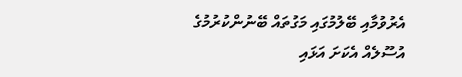އެރުވުމާއި ބޭލުމުގައި މަގުތައް ބޭނުންކުރުމުގެ އުސޫލެއް އެކަށަ އަޅައި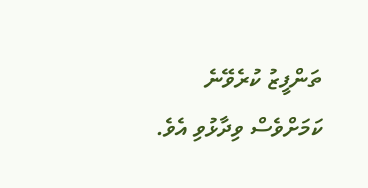ތަންފީޒު ކުރެވޭނެ ކަމަށްވެސް ވިދާޅުވި އެވެ.